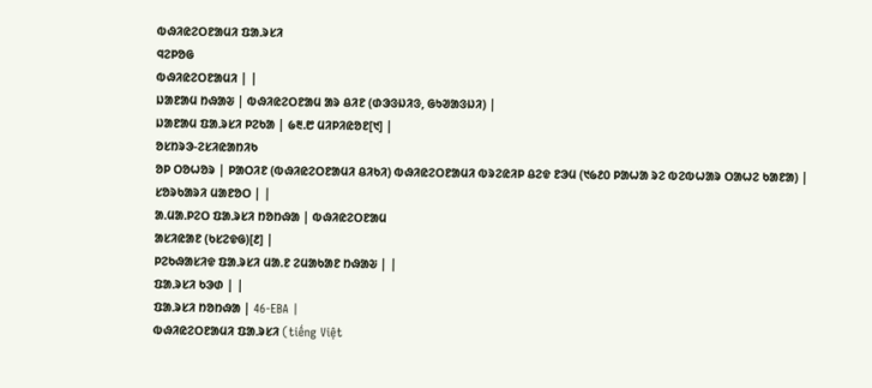ᱵᱷᱤᱭᱮᱛᱱᱟᱢᱤ ᱯᱟᱹᱨᱥᱤ
ᱧᱮᱞᱚᱜ
ᱵᱷᱤᱭᱮᱛᱱᱟᱢᱤ | |
ᱡᱟᱱᱟᱢ ᱴᱷᱟᱶ | ᱵᱷᱤᱭᱮᱛᱱᱟᱢ ᱟᱨ ᱪᱤᱱ (ᱰᱳᱝᱡᱤᱝ, ᱜᱩᱣᱟᱝᱡᱤ) |
ᱡᱟᱱᱟᱢ ᱯᱟᱹᱨᱥᱤ ᱞᱮᱠᱟ | ᱙᱓.᱘ ᱢᱤᱞᱤᱭᱚᱱ[᱑] |
ᱚᱥᱴᱨᱳ-ᱮᱥᱤᱭᱟᱴᱤᱠ
ᱚᱞ ᱛᱚᱦᱚᱨ | ᱞᱟᱛᱤᱱ (ᱵᱷᱤᱭᱮᱛᱱᱟᱢᱤ ᱪᱤᱠᱤ) ᱵᱷᱤᱭᱮᱛᱱᱟᱢᱤ ᱵᱨᱮᱭᱤᱞ ᱪᱮᱫ ᱱᱳᱢ (᱑᱙᱒᱐ ᱞᱟᱦᱟ ᱨᱮ ᱵᱮᱵᱦᱟᱨ ᱛᱟᱦᱮ ᱠᱟᱱᱟ) |
ᱥᱚᱨᱠᱟᱨᱤ ᱢᱟᱱᱚᱛ | |
ᱟᱹᱢᱟᱹᱞᱮᱛ ᱯᱟᱹᱨᱥᱤ ᱴᱚᱴᱷᱟ | ᱵᱷᱤᱭᱮᱛᱱᱟᱢ
ᱟᱥᱤᱭᱟᱱ (ᱠᱥᱮᱫᱜ)[᱒] |
ᱞᱮᱠᱷᱟᱥᱤᱫ ᱯᱟᱹᱨᱥᱤ ᱢᱟᱹᱱ ᱮᱢᱟᱠᱟᱱ ᱴᱷᱟᱶ | |
ᱯᱟᱹᱨᱥᱤ ᱠᱳᱰ | |
ᱯᱟᱹᱨᱥᱤ ᱴᱚᱴᱷᱟ | 46-EBA |
ᱵᱷᱤᱭᱮᱛᱱᱟᱢᱤ ᱯᱟᱹᱨᱥᱤ (tiếng Việt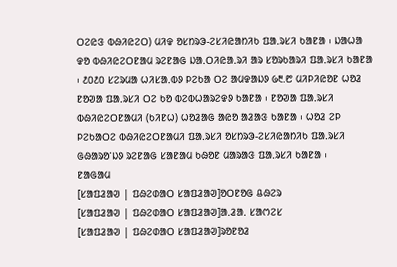ᱛᱮᱭᱝ ᱵᱷᱤᱭᱮᱛ) ᱢᱤᱫ ᱚᱥᱴᱨᱳ-ᱮᱥᱤᱭᱟᱴᱤᱠ ᱯᱟᱹᱨᱥᱤ ᱠᱟᱱᱟ ᱾ ᱡᱟᱦᱟ ᱫᱚ ᱵᱷᱤᱭᱮᱛᱱᱟᱢ ᱨᱮᱱᱟᱜ ᱡᱟᱹᱛᱤᱭᱟᱹᱨᱤ ᱟᱨ ᱥᱚᱨᱠᱟᱨᱤ ᱯᱟᱹᱨᱥᱤ ᱠᱟᱱᱟ ᱾ ᱒᱐᱒᱐ ᱥᱮᱨᱢᱟ ᱦᱤᱥᱟᱹᱵᱽ ᱞᱮᱠᱟ ᱛᱮ ᱟᱢᱫᱟᱡᱽ ᱙᱓.᱘ ᱢᱤᱞᱤᱭᱚᱱ ᱦᱚᱲ ᱱᱚᱣᱟ ᱯᱟᱹᱨᱥᱤ ᱛᱮ ᱠᱚ ᱵᱮᱵᱦᱟᱨᱮᱫᱽ ᱠᱟᱱᱟ ᱾ ᱱᱚᱣᱟ ᱯᱟᱹᱨᱥᱤ ᱵᱷᱤᱭᱮᱛᱱᱟᱢᱤ (ᱠᱤᱱᱦ) ᱦᱚᱲᱟᱜ ᱟᱭᱚ ᱟᱲᱟᱝ ᱠᱟᱱᱟ ᱾ ᱦᱚᱲ ᱮᱞ ᱞᱮᱠᱟᱛᱮ ᱵᱷᱤᱭᱮᱛᱱᱟᱢᱤ ᱯᱟᱹᱨᱥᱤ ᱚᱥᱴᱨᱳ-ᱮᱥᱤᱭᱟᱴᱤᱠ ᱯᱟᱹᱨᱥᱤ ᱜᱷᱟᱨᱚᱸᱡᱽ ᱨᱮᱱᱟᱜ ᱥᱟᱱᱟᱢ ᱠᱷᱚᱱ ᱢᱟᱨᱟᱝ ᱯᱟᱹᱨᱥᱤ ᱠᱟᱱᱟ ᱾
ᱱᱟᱜᱟᱢ
[ᱥᱟᱯᱲᱟᱣ | ᱯᱷᱮᱰᱟᱛ ᱥᱟᱯᱲᱟᱣ]ᱚᱛᱱᱚᱜ ᱪᱷᱮᱨ
[ᱥᱟᱯᱲᱟᱣ | ᱯᱷᱮᱰᱟᱛ ᱥᱟᱯᱲᱟᱣ]ᱟᱹᱲᱟᱹ ᱥᱟᱬᱮᱥ
[ᱥᱟᱯᱲᱟᱣ | ᱯᱷᱮᱰᱟᱛ ᱥᱟᱯᱲᱟᱣ]ᱨᱚᱱᱚᱲ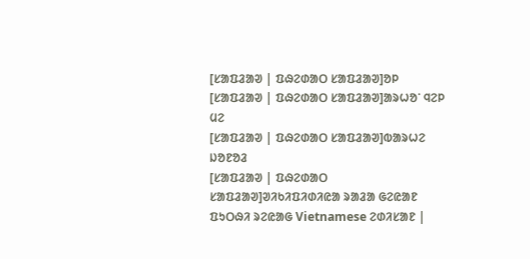[ᱥᱟᱯᱲᱟᱣ | ᱯᱷᱮᱰᱟᱛ ᱥᱟᱯᱲᱟᱣ]ᱚᱞ
[ᱥᱟᱯᱲᱟᱣ | ᱯᱷᱮᱰᱟᱛ ᱥᱟᱯᱲᱟᱣ]ᱟᱨᱦᱚᱸ ᱧᱮᱞ ᱢᱮ
[ᱥᱟᱯᱲᱟᱣ | ᱯᱷᱮᱰᱟᱛ ᱥᱟᱯᱲᱟᱣ]ᱵᱟᱨᱦᱮ ᱡᱚᱱᱚᱲ
[ᱥᱟᱯᱲᱟᱣ | ᱯᱷᱮᱰᱟᱛ ᱥᱟᱯᱲᱟᱣ]ᱣᱤᱠᱤᱯᱤᱰᱤᱭᱟ ᱨᱟᱲᱟ ᱜᱮᱭᱟᱱ ᱯᱩᱛᱷᱤ ᱨᱮᱭᱟᱜ Vietnamese ᱮᱰᱤᱥᱟᱱ |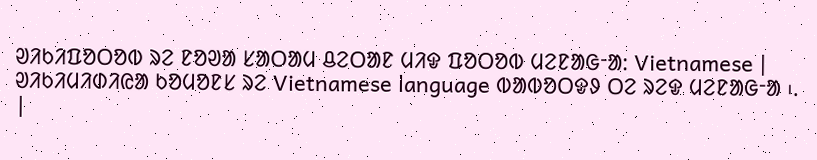ᱣᱤᱠᱤᱯᱚᱛᱚᱵ ᱨᱮ ᱱᱚᱣᱟ ᱥᱟᱛᱟᱢ ᱪᱮᱛᱟᱱ ᱢᱤᱫ ᱯᱚᱛᱚᱵ ᱢᱮᱱᱟᱜᱼᱟ: Vietnamese |
ᱣᱤᱠᱤᱢᱤᱰᱤᱭᱟ ᱠᱚᱢᱚᱱᱥ ᱨᱮ Vietnamese language ᱵᱟᱵᱚᱛᱫᱽ ᱛᱮ ᱨᱮᱫ ᱢᱮᱱᱟᱜᱼᱟ ᱾. |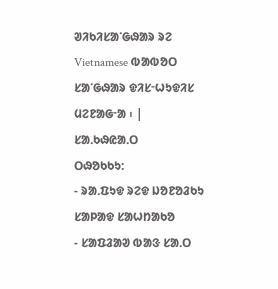ᱣᱤᱠᱤᱥᱟᱸᱜᱷᱟᱨ ᱨᱮ Vietnamese ᱵᱟᱵᱚᱛ ᱥᱟᱸᱜᱷᱟᱨ ᱫᱤᱥᱼᱦᱩᱫᱤᱥ ᱢᱮᱱᱟᱜᱼᱟ ᱾ |
ᱥᱟᱹᱠᱷᱭᱟᱹᱛ
ᱛᱷᱚᱠᱠᱩ:
- ᱨᱟᱹᱯᱩᱫ ᱨᱮᱫ ᱡᱚᱱᱚᱲᱠᱩ ᱥᱟᱞᱟᱫ ᱥᱟᱦᱴᱟᱠᱚ
- ᱥᱟᱯᱲᱟᱣ ᱵᱟᱝ ᱥᱟᱹᱛ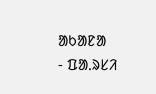ᱟᱠᱟᱱᱟ
- ᱯᱟᱹᱨᱥᱤ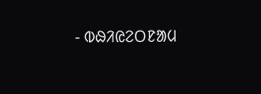- ᱵᱷᱤᱭᱮᱛᱱᱟᱢ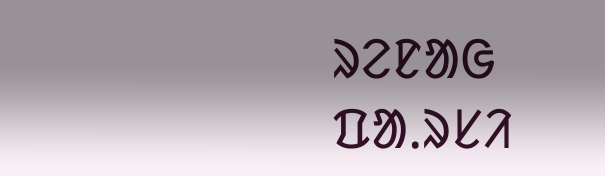ᱨᱮᱱᱟᱜ ᱯᱟᱹᱨᱥᱤ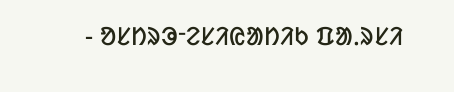- ᱚᱥᱴᱨᱳᱼᱮᱥᱤᱭᱟᱴᱤᱠ ᱯᱟᱹᱨᱥᱤ